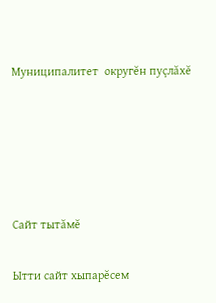Муниципалитет  округĕн пуçлăхĕ





Сайт тытăмĕ

Ытти сайт хыпарĕсем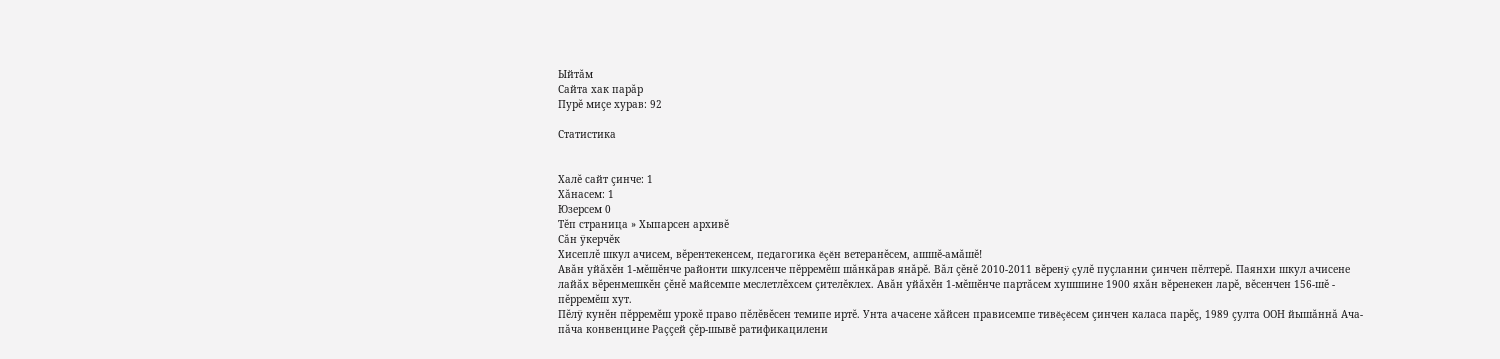Ыйтăм
Сайта хак парăр
Пурĕ миçе хурав: 92

Статистика


Халĕ сайт çинче: 1
Хăнасем: 1
Юзерсем 0
Тĕп страница » Хыпарсен архивĕ
Сăн ÿкерчĕк
Хисеплĕ шкул ачисем, вĕрентекенсем, педагогика ĕçĕн ветеранĕсем, ашшĕ-амăшĕ!
Авăн уйăхĕн 1-мĕшĕнче районти шкулсенче пĕрремĕш шăнкăрав янăрĕ. Вăл çĕнĕ 2010-2011 вĕренÿ çулĕ пуçланни çинчен пĕлтерĕ. Паянхи шкул ачисене лайăх вĕренмешкĕн çĕнĕ майсемпе меслетлĕхсем çителĕклех. Авăн уйăхĕн 1-мĕшĕнче партăсем хушшине 1900 яхăн вĕренекен ларĕ, вĕсенчен 156-шĕ - пĕрремĕш хут.
Пĕлÿ кунĕн пĕрремĕш урокĕ право пĕлĕвĕсен темипе иртĕ. Унта ачасене хăйсен прависемпе тивĕçĕсем çинчен каласа парĕç, 1989 çулта ООН йышăннă Ача-пăча конвенцине Раççей çĕр-шывĕ ратификацилени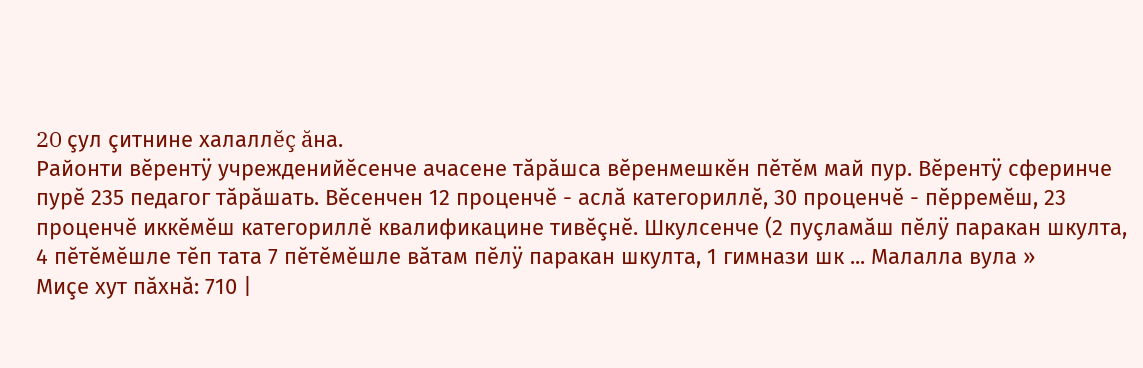20 çул çитнине халаллĕç ăна.
Районти вĕрентÿ учрежденийĕсенче ачасене тăрăшса вĕренмешкĕн пĕтĕм май пур. Вĕрентÿ сферинче пурĕ 235 педагог тăрăшать. Вĕсенчен 12 проценчĕ - аслă категориллĕ, 30 проценчĕ - пĕрремĕш, 23 проценчĕ иккĕмĕш категориллĕ квалификацине тивĕçнĕ. Шкулсенче (2 пуçламăш пĕлÿ паракан шкулта, 4 пĕтĕмĕшле тĕп тата 7 пĕтĕмĕшле вăтам пĕлÿ паракан шкулта, 1 гимнази шк ... Малалла вула »
Миçе хут пăхнă: 710 |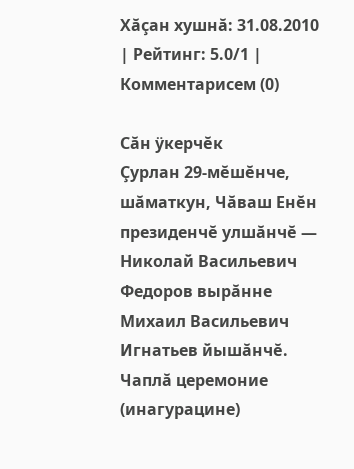Хăçан хушнă: 31.08.2010 | Рейтинг: 5.0/1 | Комментарисем (0)

Сăн ÿкерчĕк
Çурлан 29-мĕшĕнче, шăматкун, Чăваш Енĕн президенчĕ улшăнчĕ — Николай Васильевич Федоров вырăнне Михаил Васильевич Игнатьев йышăнчĕ. Чаплă церемоние (инагурацине)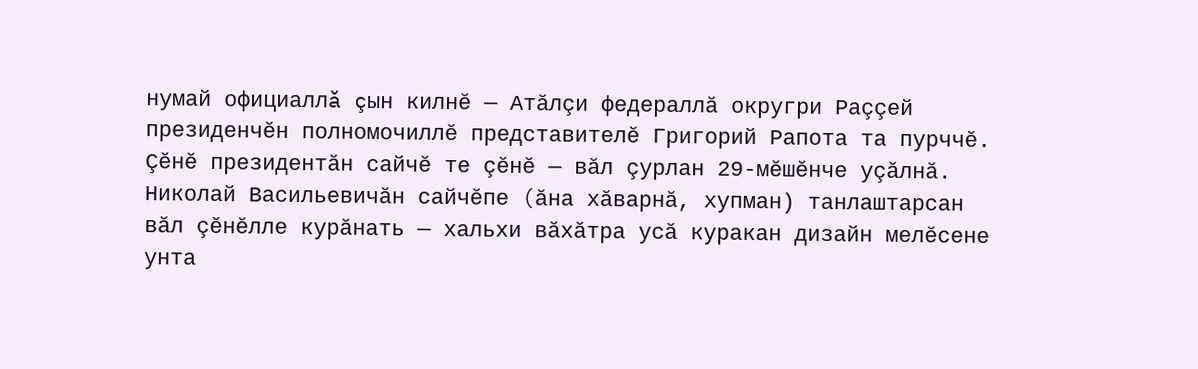нумай официаллă çын килнĕ — Атăлçи федераллă округри Раççей президенчĕн полномочиллĕ представителĕ Григорий Рапота та пурччĕ.
Çĕнĕ президентăн сайчĕ те çĕнĕ — вăл çурлан 29-мĕшĕнче уçăлнă. Николай Васильевичăн сайчĕпе (ăна хăварнă, хупман) танлаштарсан вăл çĕнĕлле курăнать — хальхи вăхăтра усă куракан дизайн мелĕсене унта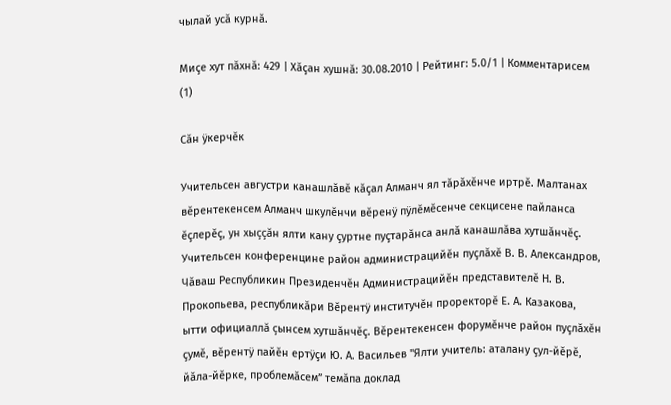чылай усă курнă.

Миçе хут пăхнă: 429 | Хăçан хушнă: 30.08.2010 | Рейтинг: 5.0/1 | Комментарисем (1)

Сăн ÿкерчĕк

Учительсен августри канашлăвĕ кăçал Алманч ял тăрăхĕнче иртрĕ. Малтанах вĕрентекенсем Алманч шкулĕнчи вĕренÿ пÿлĕмĕсенче секцисене пайланса ĕçлерĕç, ун хыççăн ялти кану çуртне пуçтарăнса анлă канашлăва хутшăнчĕç. Учительсен конференцине район администрацийĕн пуçлăхĕ В. В. Александров, Чăваш Республикин Президенчĕн Администрацийĕн представителĕ Н. В. Прокопьева, республикăри Вĕрентÿ институчĕн проректорĕ Е. А. Казакова, ытти официаллă çынсем хутшăнчĕç. Вĕрентекенсен форумĕнче район пуçлăхĕн çумĕ, вĕрентÿ пайĕн ертÿçи Ю. А. Васильев "Ялти учитель: аталану çул-йĕрĕ, йăла-йĕрке, проблемăсем” темăпа доклад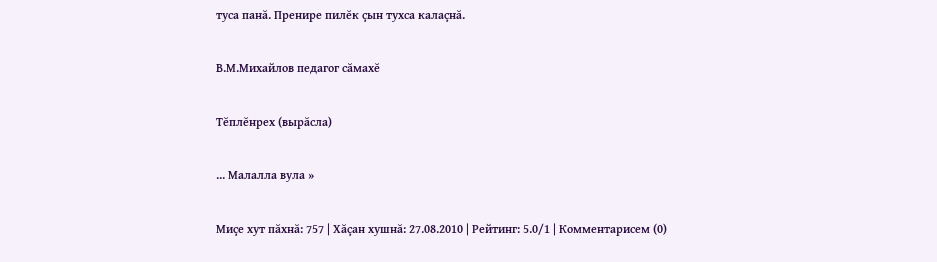туса панă. Пренире пилĕк çын тухса калаçнă.

В.М.Михайлов педагог сăмахĕ

Тĕплĕнрех (вырăсла)

... Малалла вула »

Миçе хут пăхнă: 757 | Хăçан хушнă: 27.08.2010 | Рейтинг: 5.0/1 | Комментарисем (0)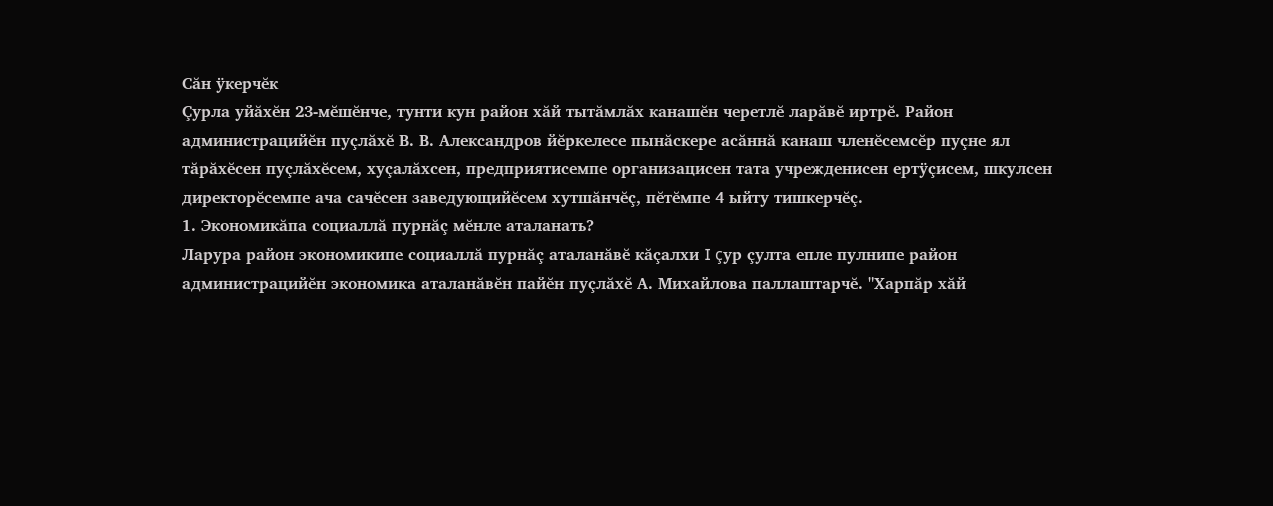Сăн ÿкерчĕк
Çурла уйăхĕн 23-мĕшĕнче, тунти кун район хăй тытăмлăх канашĕн черетлĕ ларăвĕ иртрĕ. Район администрацийĕн пуçлăхĕ В. В. Александров йĕркелесе пынăскере асăннă канаш членĕсемсĕр пуçне ял тăрăхĕсен пуçлăхĕсем, хуçалăхсен, предприятисемпе организацисен тата учрежденисен ертÿçисем, шкулсен директорĕсемпе ача сачĕсен заведующийĕсем хутшăнчĕç, пĕтĕмпе 4 ыйту тишкерчĕç.
1. Экономикăпа социаллă пурнăç мĕнле аталанать?
Ларура район экономикипе социаллă пурнăç аталанăвĕ кăçалхи I çур çулта епле пулнипе район администрацийĕн экономика аталанăвĕн пайĕн пуçлăхĕ А. Михайлова паллаштарчĕ. "Харпăр хăй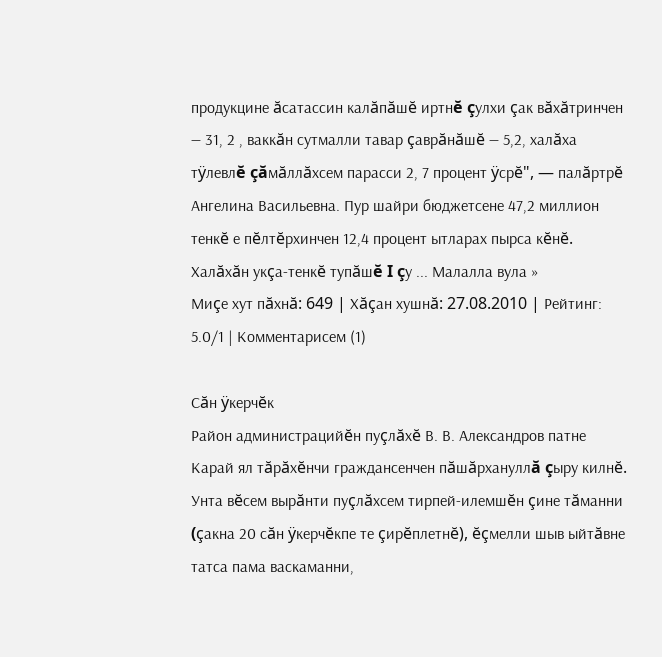продукцине ăсатассин калăпăшĕ иртнĕ çулхи çак вăхăтринчен — 31, 2 , ваккăн сутмалли тавар çаврăнăшĕ — 5,2, халăха тÿлевлĕ çăмăллăхсем парасси 2, 7 процент ÿсрĕ", — палăртрĕ Ангелина Васильевна. Пур шайри бюджетсене 47,2 миллион тенкĕ е пĕлтĕрхинчен 12,4 процент ытларах пырса кĕнĕ. Халăхăн укçа-тенкĕ тупăшĕ I çу ... Малалла вула »
Миçе хут пăхнă: 649 | Хăçан хушнă: 27.08.2010 | Рейтинг: 5.0/1 | Комментарисем (1)

Сăн ÿкерчĕк
Район администрацийĕн пуçлăхĕ В. В. Александров патне Карай ял тăрăхĕнчи граждансенчен пăшăрхануллă çыру килнĕ. Унта вĕсем вырăнти пуçлăхсем тирпей-илемшĕн çине тăманни (çакна 20 сăн ÿкерчĕкпе те çирĕплетнĕ), ĕçмелли шыв ыйтăвне татса пама васкаманни,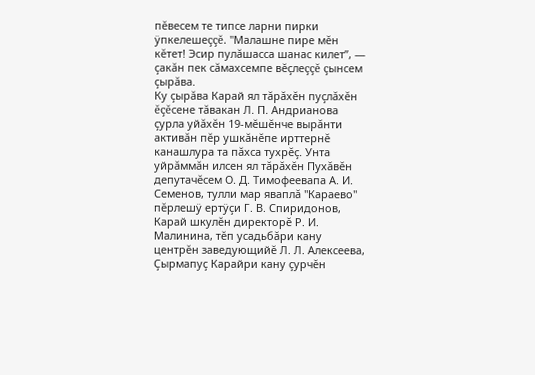пĕвесем те типсе ларни пирки ÿпкелешеççĕ. "Малашне пире мĕн кĕтет! Эсир пулăшасса шанас килет”, — çакăн пек сăмахсемпе вĕçлеççĕ çынсем çырăва.
Ку çырăва Карай ял тăрăхĕн пуçлăхĕн ĕçĕсене тăвакан Л. П. Андрианова çурла уйăхĕн 19-мĕшĕнче вырăнти активăн пĕр ушкăнĕпе ирттернĕ канашлура та пăхса тухрĕç. Унта уйрăммăн илсен ял тăрăхĕн Пухăвĕн депутачĕсем О. Д. Тимофеевапа А. И. Семенов, тулли мар яваплă "Караево" пĕрлешÿ ертÿçи Г. В. Спиридонов, Карай шкулĕн директорĕ Р. И. Малинина, тĕп усадьбăри кану центрĕн заведующийĕ Л. Л. Алексеева, Çырмапуç Карайри кану çурчĕн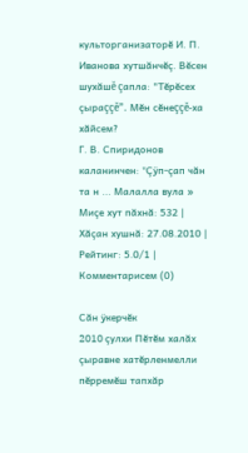культорганизаторĕ И. П. Иванова хутшăнчĕç. Вĕсен шухăшĕ çапла: "Тĕрĕсех çыраççĕ”. Мĕн сĕнеççĕ-ха хăйсем?
Г. В. Спиридонов каланинчен: "Çÿп-çап чăн та н ... Малалла вула »
Миçе хут пăхнă: 532 | Хăçан хушнă: 27.08.2010 | Рейтинг: 5.0/1 | Комментарисем (0)

Сăн ÿкерчĕк
2010 çулхи Пĕтĕм халăх çыравне хатĕрленмелли пĕрремĕш тапхăр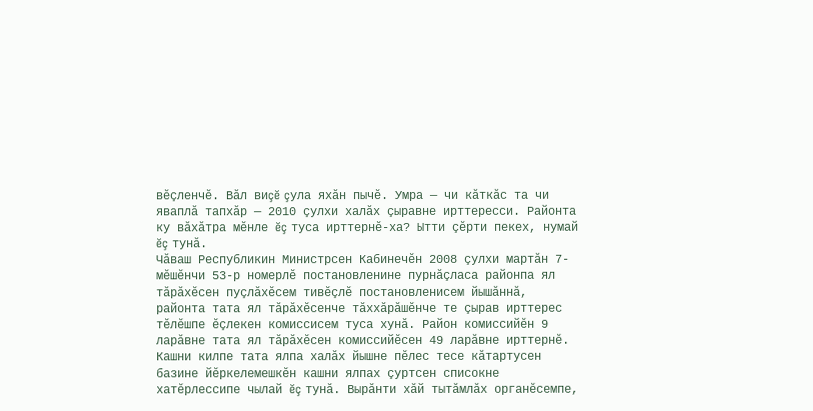вĕçленчĕ. Вăл виçĕ çула яхăн пычĕ. Умра — чи кăткăс та чи яваплă тапхăр — 2010 çулхи халăх çыравне ирттересси. Районта ку вăхăтра мĕнле ĕç туса ирттернĕ-ха? Ытти çĕрти пекех, нумай ĕç тунă.
Чăваш Республикин Министрсен Кабинечĕн 2008 çулхи мартăн 7-мĕшĕнчи 53-р номерлĕ постановленине пурнăçласа районпа ял тăрăхĕсен пуçлăхĕсем тивĕçлĕ постановленисем йышăннă, районта тата ял тăрăхĕсенче тăххăрăшĕнче те çырав ирттерес тĕлĕшпе ĕçлекен комиссисем туса хунă. Район комиссийĕн 9 ларăвне тата ял тăрăхĕсен комиссийĕсен 49 ларăвне ирттернĕ.
Кашни килпе тата ялпа халăх йышне пĕлес тесе кăтартусен базине йĕркелемешкĕн кашни ялпах çуртсен списокне хатĕрлессипе чылай ĕç тунă. Вырăнти хăй тытăмлăх органĕсемпе,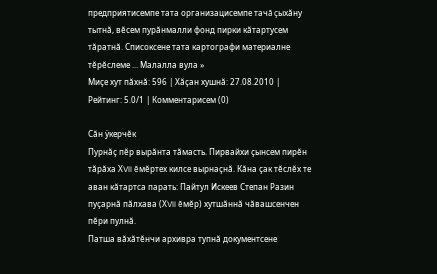предприятисемпе тата организацисемпе тачă çыхăну тытнă, вĕсем пурăнмалли фонд пирки кăтартусем тăратнă. Списоксене тата картографи материалне тĕрĕслеме ... Малалла вула »
Миçе хут пăхнă: 596 | Хăçан хушнă: 27.08.2010 | Рейтинг: 5.0/1 | Комментарисем (0)

Сăн ÿкерчĕк
Пурнăç пĕр вырăнта тăмасть. Пирвайхи çынсем пирĕн тăрăха ХVII ĕмĕртех килсе вырнаçнă. Кăна çак тĕслĕх те аван кăтартса парать: Пайтул Искеев Степан Разин пуçарнă пăлхава (ХVII ĕмĕр) хутшăннă чăвашсенчен пĕри пулнă.
Патша вăхăтĕнчи архивра тупнă документсене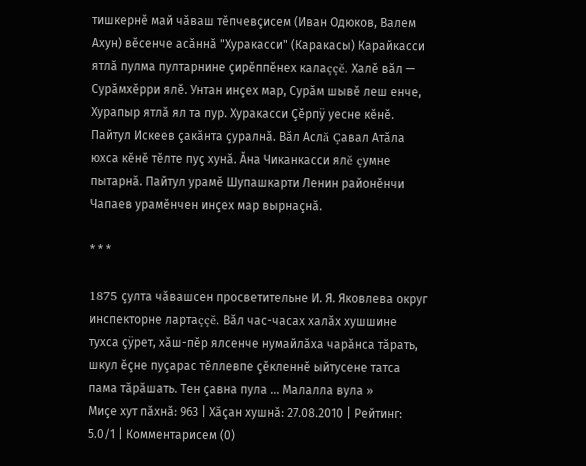тишкернĕ май чăваш тĕпчевçисем (Иван Одюков, Валем Ахун) вĕсенче асăннă "Хуракасси" (Каракасы) Карайкасси ятлă пулма пултарнине çирĕппĕнех калаççĕ. Халĕ вăл — Сурăмхĕрри ялĕ. Унтан инçех мар, Сурăм шывĕ леш енче, Хурапыр ятлă ял та пур. Хуракасси Çĕрпÿ уесне кĕнĕ. Пайтул Искеев çакăнта çуралнă. Вăл Аслă Çавал Атăла юхса кĕнĕ тĕлте пуç хунă. Ăна Чиканкасси ялĕ çумне пытарнă. Пайтул урамĕ Шупашкарти Ленин районĕнчи Чапаев урамĕнчен инçех мар вырнаçнă.

* * *

1875 çулта чăвашсен просветительне И. Я. Яковлева округ инспекторне лартаççĕ. Вăл час-часах халăх хушшине тухса çÿрет, хăш-пĕр ялсенче нумайлăха чарăнса тăрать, шкул ĕçне пуçарас тĕллевпе çĕкленнĕ ыйтусене татса пама тăрăшать. Тен çавна пула ... Малалла вула »
Миçе хут пăхнă: 963 | Хăçан хушнă: 27.08.2010 | Рейтинг: 5.0/1 | Комментарисем (0)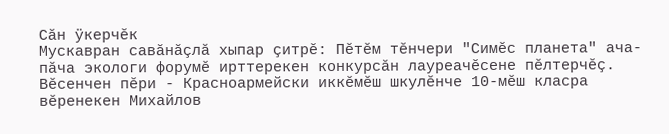Сăн ÿкерчĕк
Мускавран савăнăçлă хыпар çитрĕ: Пĕтĕм тĕнчери "Симĕс планета" ача-пăча экологи форумĕ ирттерекен конкурсăн лауреачĕсене пĕлтерчĕç. Вĕсенчен пĕри - Красноармейски иккĕмĕш шкулĕнче 10-мĕш класра вĕренекен Михайлов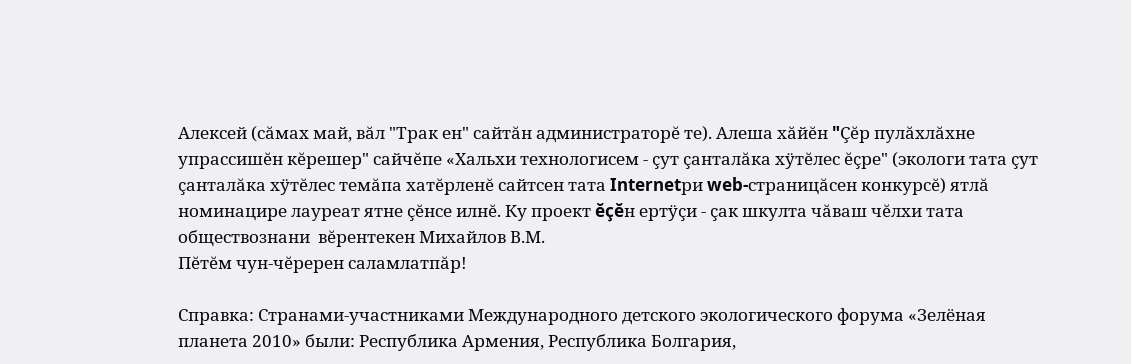Алексей (сăмах май, вăл "Трак ен" сайтăн администраторĕ те). Алеша хăйĕн "Çĕр пулăхлăхне упрассишĕн кĕрешер" сайчĕпе «Хальхи технологисем - çут çанталăка хÿтĕлес ĕçре" (экологи тата çут çанталăка хÿтĕлес темăпа хатĕрленĕ сайтсен тата Internetри web-страницăсен конкурсĕ) ятлă номинацире лауреат ятне çĕнсе илнĕ. Ку проект ĕçĕн ертÿçи - çак шкулта чăваш чĕлхи тата обществознани  вĕрентекен Михайлов В.М.
Пĕтĕм чун-чĕререн саламлатпăр!

Справка: Странами-участниками Международного детского экологического форума «Зелёная планета 2010» были: Республика Армения, Республика Болгария,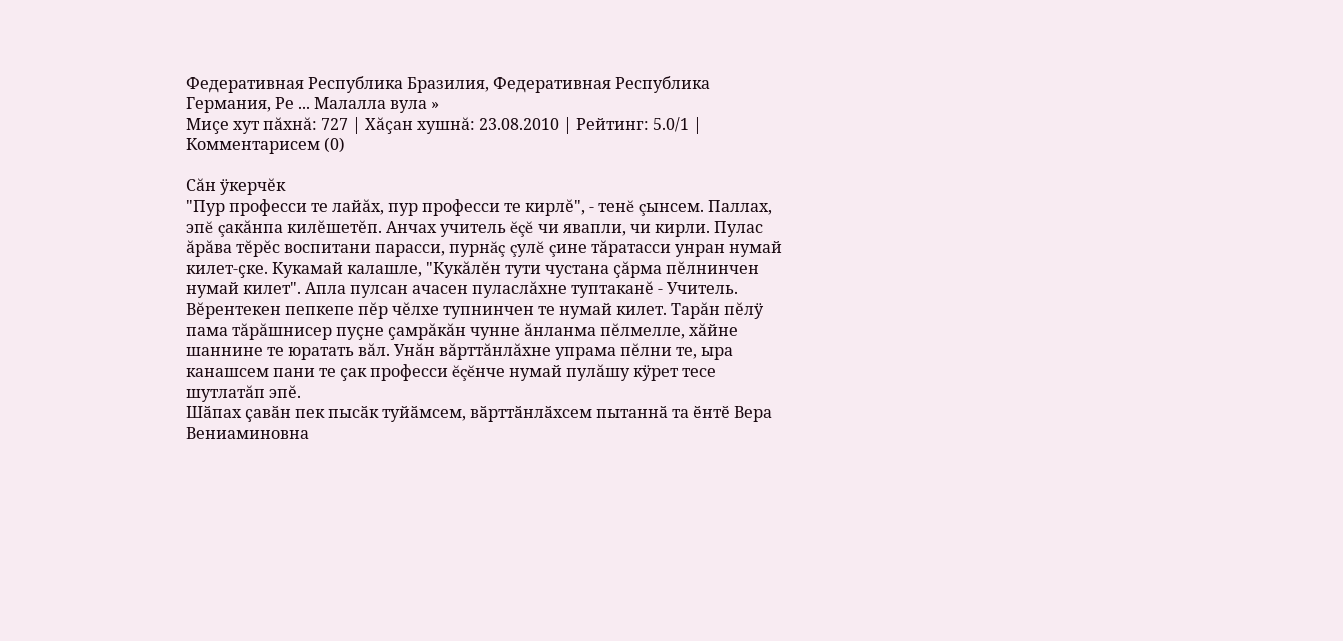Федеративная Республика Бразилия, Федеративная Республика Германия, Ре ... Малалла вула »
Миçе хут пăхнă: 727 | Хăçан хушнă: 23.08.2010 | Рейтинг: 5.0/1 | Комментарисем (0)

Сăн ÿкерчĕк
"Пур професси те лайăх, пур професси те кирлĕ", - тенĕ çынсем. Паллах, эпĕ çакăнпа килĕшетĕп. Анчах учитель ĕçĕ чи явапли, чи кирли. Пулас ăрăва тĕрĕс воспитани парасси, пурнăç çулĕ çине тăратасси унран нумай килет-çке. Кукамай калашле, "Кукăлĕн тути чустана çăрма пĕлнинчен нумай килет". Апла пулсан ачасен пуласлăхне туптаканĕ - Учитель. Вĕрентекен пепкепе пĕр чĕлхе тупнинчен те нумай килет. Тарăн пĕлÿ пама тăрăшнисер пуçне çамрăкăн чунне ăнланма пĕлмелле, хăйне шаннине те юратать вăл. Унăн вăрттăнлăхне упрама пĕлни те, ыра канашсем пани те çак професси ĕçĕнче нумай пулăшу кÿрет тесе шутлатăп эпĕ.
Шӑпах ҫавӑн пек пысӑк туйӑмсем, вӑрттӑнлӑхсем пытаннӑ та ӗнтӗ Вера Вениаминовна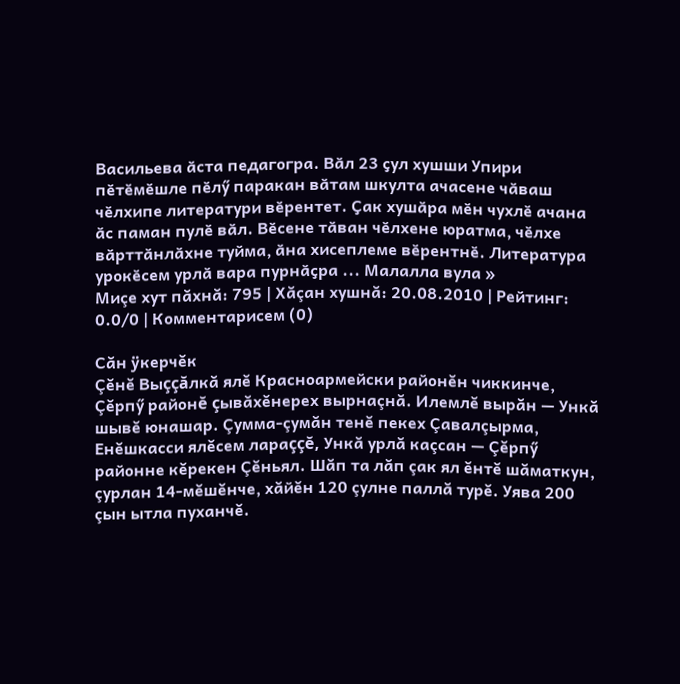Васильева ӑста педагогра. Вӑл 23 ҫул хушши Упири пӗтӗмӗшле пӗлӳ паракан вӑтам шкулта ачасене чӑваш чӗлхипе литератури вӗрентет. Ҫак хушӑра мӗн чухлӗ ачана ӑс паман пулӗ вӑл. Вӗсене тӑван чӗлхене юратма, чӗлхе вӑрттӑнлӑхне туйма, ӑна хисеплеме вӗрентнӗ. Литература урокӗсем урлӑ вара пурнӑҫра ... Малалла вула »
Миçе хут пăхнă: 795 | Хăçан хушнă: 20.08.2010 | Рейтинг: 0.0/0 | Комментарисем (0)

Сăн ÿкерчĕк
Çĕнĕ Выççăлкă ялĕ Красноармейски районĕн чиккинче, Çĕрпӳ районĕ çывăхĕнерех вырнаçнă. Илемлĕ вырăн — Ункă шывĕ юнашар. Çумма-çумăн тенĕ пекех Çавалçырма, Енĕшкасси ялĕсем лараççĕ, Ункă урлă каçсан — Çĕрпӳ районне кĕрекен Çĕньял. Шăп та лăп çак ял ĕнтĕ шăматкун, çурлан 14-мĕшĕнче, хăйĕн 120 çулне паллă турĕ. Уява 200 çын ытла пуханчĕ.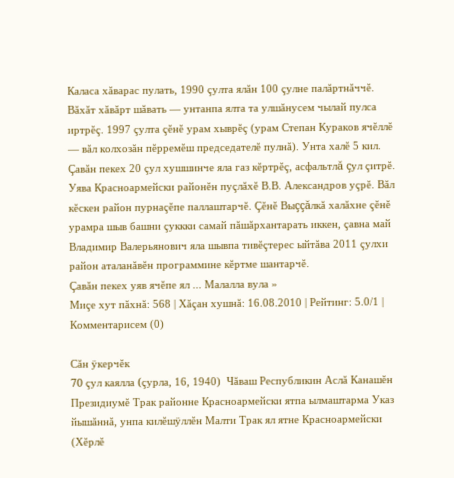Каласа хăварас пулать, 1990 çулта ялăн 100 çулне палăртнăччĕ. Вăхăт хăвăрт шăвать — унтанпа ялта та улшăнусем чылай пулса иртрĕç. 1997 çулта çĕнĕ урам хыврĕç (урам Степан Кураков ячĕллĕ — вăл колхозăн пĕрремĕш председателĕ пулнă). Унта халĕ 5 кил. Çавăн пекех 20 çул хушшинче яла газ кĕртрĕç, асфальтлă çул çитрĕ.
Уява Красноармейски районĕн пуçлăхĕ В.В. Александров уçрĕ. Вăл кĕскен район пурнаçĕпе паллаштарчĕ. Çĕнĕ Выççăлкă халăхне çĕнĕ урамра шыв башни çуккки самай пăшăрхантарать иккен, çавна май Владимир Валерьянович яла шывпа тивĕçтерес ыйтăва 2011 çулхи район аталанăвĕн программине кĕртме шантарчĕ.
Çавăн пекех уяв ячĕпе ял ... Малалла вула »
Миçе хут пăхнă: 568 | Хăçан хушнă: 16.08.2010 | Рейтинг: 5.0/1 | Комментарисем (0)

Сăн ÿкерчĕк
70 çул каялла (çурла, 16, 1940)  Чăваш Республикин Аслă Канашĕн Президиумĕ Трак районне Красноармейски ятпа ылмаштарма Указ йышăннă, унпа килĕшÿллĕн Малти Трак ял ятне Красноармейски (Хĕрлĕ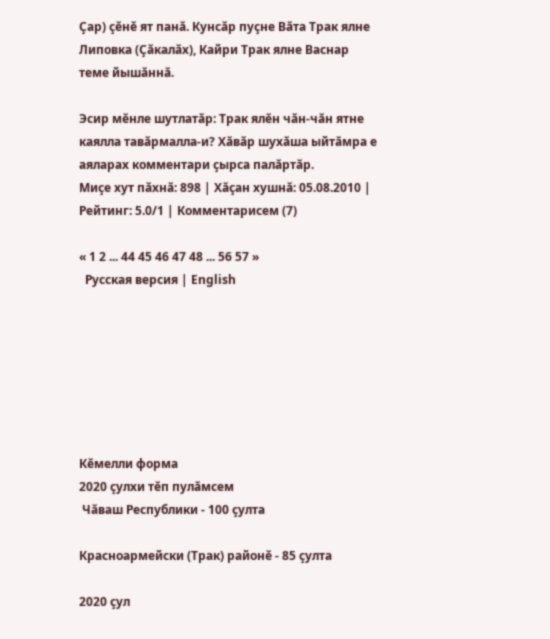Çар) çĕнĕ ят панă. Кунсăр пуçне Вăта Трак ялне Липовка (Çăкалăх), Кайри Трак ялне Васнар теме йышăннă.

Эсир мĕнле шутлатăр: Трак ялĕн чăн-чăн ятне каялла тавăрмалла-и? Хăвăр шухăша ыйтăмра е аяларах комментари çырса палăртăр.
Миçе хут пăхнă: 898 | Хăçан хушнă: 05.08.2010 | Рейтинг: 5.0/1 | Комментарисем (7)

« 1 2 ... 44 45 46 47 48 ... 56 57 »
  Русская версия | English







Кĕмелли форма
2020 çулхи тĕп пулăмсем
 Чăваш Республики - 100 çулта

Красноармейски (Трак) районĕ - 85 çулта

2020 çул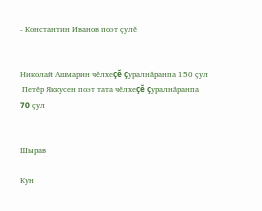- Константин Иванов поэт çулĕ


Николай Ашмарин чĕлхеçĕ çуралнăранпа 150 çул
 Петĕр Яккусен поэт тата чĕлхеçĕ çуралнăранпа
70 çул


Шырав

Кун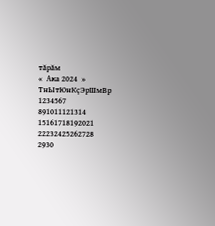тăрăм
«  Ака 2024  »
ТнЫтЮнКçЭрШмВр
1234567
891011121314
15161718192021
22232425262728
2930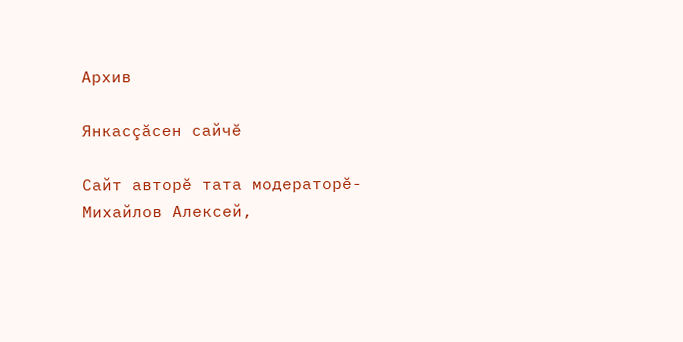Архив

Янкасçăсен сайчĕ

Сайт авторĕ тата модераторĕ- Михайлов Алексей,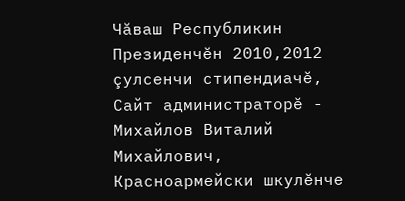Чăваш Республикин Президенчĕн 2010,2012 çулсенчи стипендиачĕ, Сайт администраторĕ - Михайлов Виталий Михайлович, Красноармейски шкулĕнче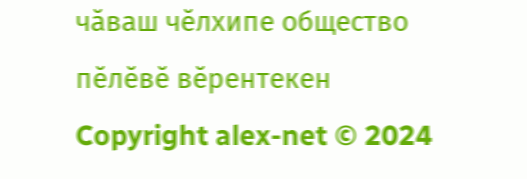чăваш чĕлхипе общество пĕлĕвĕ вĕрентекен
Copyright alex-net © 2024